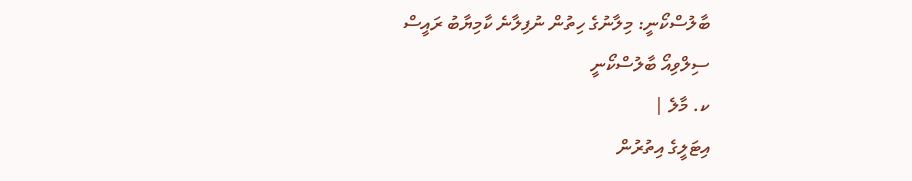ބާލުސްކޯނީ: މިލާނުގެ ހިތުން ނުފިލާނެ ކާމިޔާބު ރައީސް
ސިލްވިއޯ ބާލުސްކޯނީ
ކ. މާލެ |
އިޓަލީގެ އިތުރުން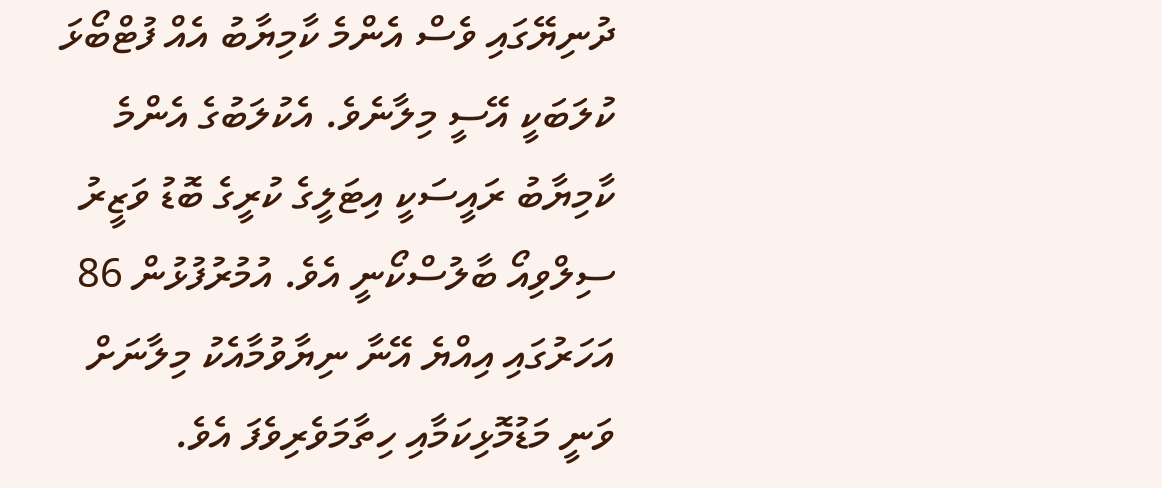ދުނިޔޭގައި ވެސް އެންމެ ކާމިޔާބު އެއް ފުޓްބޯޅަ ކުލަބަކީ އޭސީ މިލާނެވެ. އެކުލަބުގެ އެންމެ ކާމިޔާބު ރައީސަކީ އިޓަލީގެ ކުރީގެ ބޮޑު ވަޒީރު ސިލްވިއޯ ބާލުސްކޯނީ އެވެ. އުމުރުފުޅުން 86 އަހަރުގައި އިއްޔެ އޭނާ ނިޔާވުމާއެކު މިލާނަށް ވަނީ މަޑުމޮޅިކަމާއި ހިތާމަވެރިވެފަ އެވެ.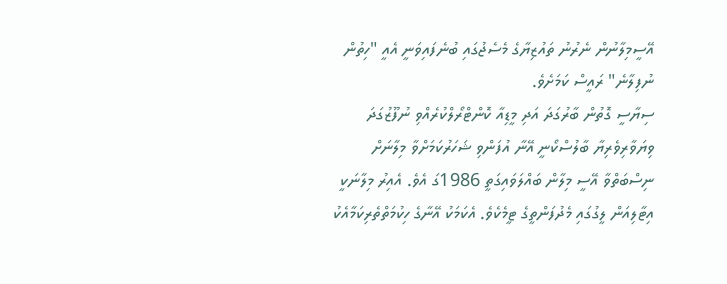އޭސީމިލާނުން ނެރުނު ތައުޒިޔާގެ މެސެޖުގައި ބުނެފައިވަނީ އެއީ "ހިތުން ނުފިލާނެ" ރައީސް ކަމަށެވެ.
ސިޔާސީ ގޮތުން ބާރުގަދަ އަދި މީޑިއާ ކޮންޓްރޯލްކުރެއްވި ނުފޫޒުގަދަ ވިޔަވާރިވެރިޔާ ބާލުސްކޯނީ އޭނާ އުފަންވި ޝަހަރުކަމަށްވާ މިލާނަށް ނިސްބަތްވާ އޭސީ މިލާން ބައްލަވައިގަތީ 1986ގަ އެވެ. އެއިރު މިލާނަކީ އިޓާލިއަން ލީގުގައި މެދުފަންތީގެ ޓީމެކެވެ. އެކަމަކު އޭނާގެ ހިކުމަތްތެރިކަމާއެކު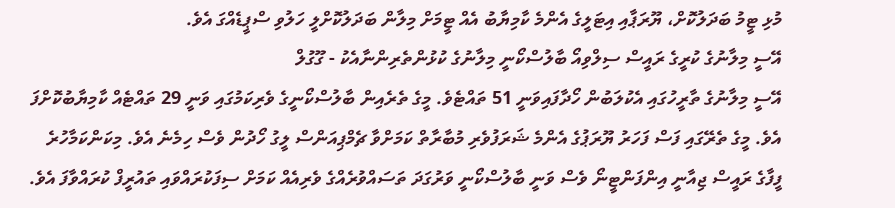މުޅި ޓީމު ބަދަލުކޮށް، ޔޫރަޕާއި އިޓަލީގެ އެންމެ ކާމިޔާބު އެއް ޓީމަށް މިލާން ބަދަލުކޮށްލީ ހަލުވި ސްޕީޑެއްގަ އެވެ.
އޭސީ މިލާނުގެ ކުރީގެ ރައީސް ސިލްވިއޯ ބާލުސްކޯނީ މިލާނުގެ ކުޅުންތެރިންނާއެކު - ގޫގުލް
އޭސީ މިލާނުގެ ތާރީހުގައި އެކުލަބުން ހޯދާފައިވަނީ 51 ތައްޓެވެ. މީގެ ތެރެއިން ބާލުސްކޯނީގެ ވެރިކަމުގައި ވަނީ 29 ތައްޓެއް ކާމިޔާބުކޮށްފަ އެވެ. މީގެ ތެރޭގައި ފަސް ފަހަރު ޔޫރަޕުގެ އެންމެ ޝަރަފުވެރި މުބާރާތް ކަމަށްވާ ޗެމްޕިއަންސް ލީގު ހޯދުން ވެސް ހިމެނެ އެވެ. މިކަންކަމާހުރެ ފީފާގެ ރައީސް ޖިއާނީ އިންފަންޓީނޯ ވެސް ވަނީ ބާލުސްކޯނީ ވަރުގަދަ ތަސައްވުރެއްގެ ވެރިއެއް ކަމަށް ސިފަކުރައްވައި ތައުރީފް ކުރައްވާފަ އެވެ.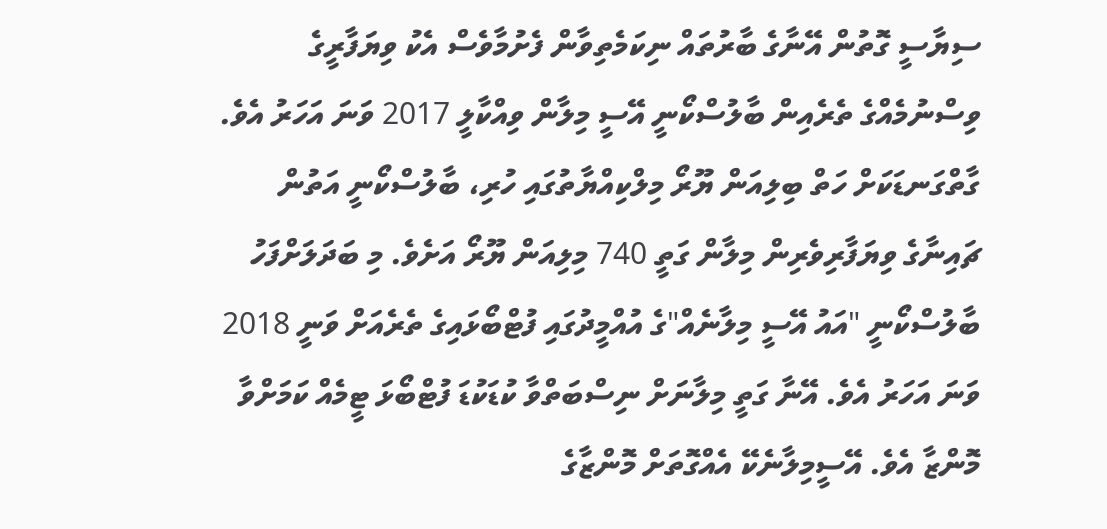ސިޔާސީ ގޮތުން އޭނާގެ ބާރުތައް ނިކަމެތިވާން ފެށުމާވެސް އެކު ވިޔަފާރީގެ ވިސްނުމެއްގެ ތެރެއިން ބާލުސްކޯނީ އޭސީ މިލާން ވިއްކާލީ 2017 ވަނަ އަހަރު އެވެ. ގާތްގަނޑަކަށް ހަތް ބިލިއަން ޔޫރޯ މިލްކިއްޔާތުގައި ހުރި، ބާލުސްކޯނީ އަތުން ޗައިނާގެ ވިޔަފާރިވެރިން މިލާން ގަތީ 740 މިލިއަން ޔޫރޯ އަށެވެ. މި ބަދަލަށްފަހު ބާލުސްކޯނީ "އައު އޭސީ މިލާނެއް"ގެ އުއްމީދުގައި ފުޓްބޯޅައިގެ ތެރެއަށް ވަނީ 2018 ވަނަ އަހަރު އެވެ. އޭނާ ގަތީ މިލާނަށް ނިސްބަތްވާ ކުޑަކުޑަ ފުޓްބޯޅަ ޓީމެއް ކަމަށްވާ މޮންޒާ އެވެ. އޭސީމިލާނެކޭ އެއްގޮތަށް މޮންޒާގެ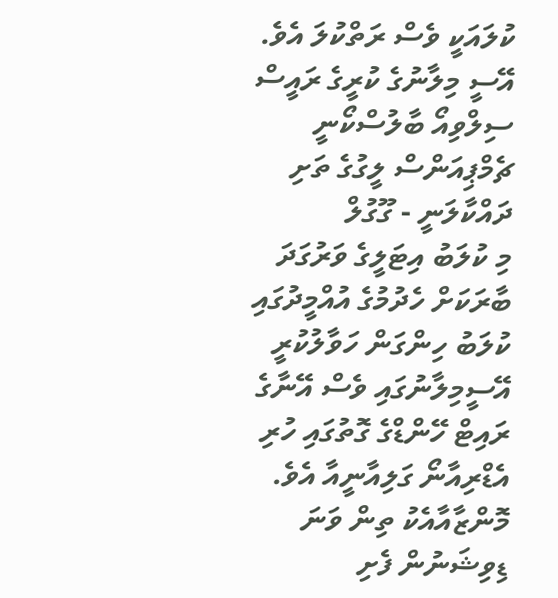ކުލައަކީ ވެސް ރަތްކުލަ އެވެ.
އޭސީ މިލާނުގެ ކުރީގެ ރައީސް ސިލްވިއޯ ބާލުސްކޯނީ ޗެމްޕިއަންސް ލީގުގެ ތަށި ދައްކާލަނީ - ގޫގުލް
މި ކުލަބު އިޓަލީގެ ވަރުގަދަ ބާރަކަށް ހެދުމުގެ އުއްމީދުގައި ކުލަބު ހިންގަން ހަވާލުކުރީ އޭސީމިލާނުގައި ވެސް އޭނާގެ ރައިޓް ހޭންޑްގެ ގޮތުގައި ހުރި އެޑްރިއާނޯ ގަލިއާނީއާ އެވެ. މޮންޒާއާއެކު ތިން ވަނަ ޑިވިޝަނުން ފެށި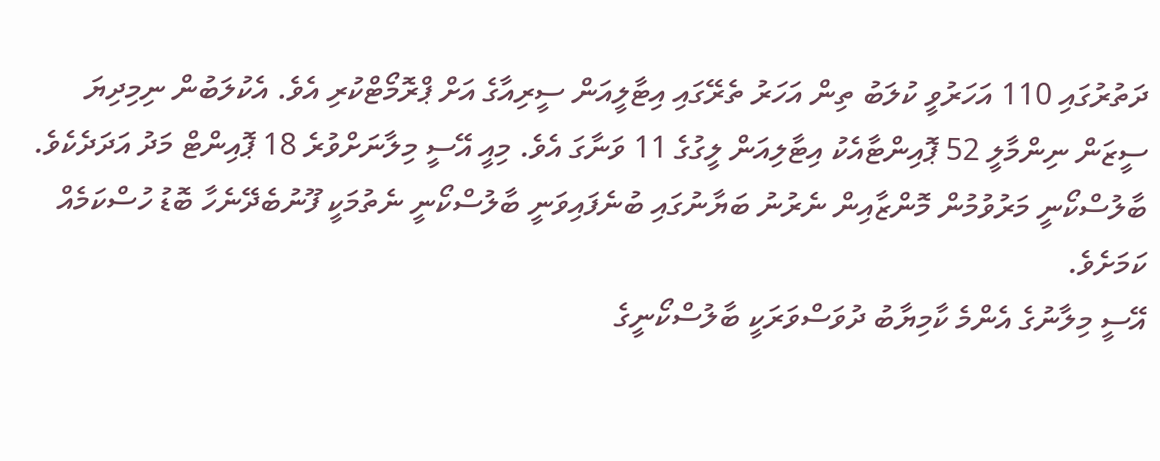ދަތުރުގައި 110 އަހަރުވީ ކުލަބު ތިން އަހަރު ތެރޭގައި އިޓާލީއަން ސީރިއާގެ އަށް ޕްރޮމޯޓްކުރި އެވެ. އެކުލަބުން ނިމިދިޔަ ސީޒަން ނިންމާލީ 52 ޕޮއިންޓާއެކު އިޓާލިއަން ލީގުގެ 11 ވަނާގަ އެވެ. މިއީ އޭސީ މިލާނަށްވުރެ 18 ޕޮއިންޓް މަދު އަދަދެކެވެ.
ބާލުސްކޯނީ މަރުވުމުން މޮންޒާއިން ނެރުނު ބަޔާނުގައި ބުނެފައިވަނީ ބާލުސްކޯނީ ނެތުމަކީ ފޫނުބެދޭނެހާ ބޮޑު ހުސްކަމެއް ކަމަށެވެ.
އޭސީ މިލާނުގެ އެންމެ ކާމިޔާބު ދުވަސްވަރަކީ ބާލުސްކޯނީގެ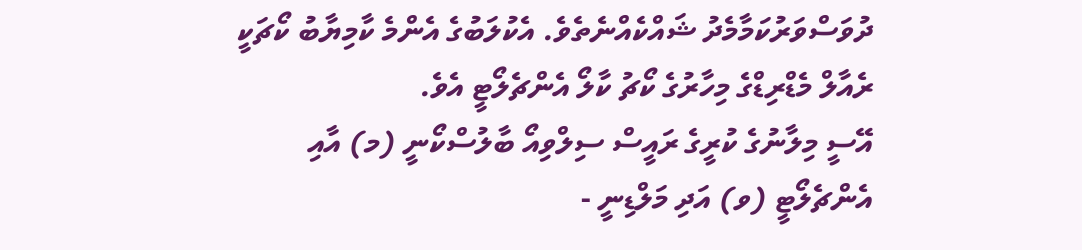ދުވަސްވަރުކަމާމެދު ޝައްކެއްނެތެވެ. އެކުލަބުގެ އެންމެ ކާމިޔާބު ކޯޗަކީ ރެއާލް މެޑްރިޑްގެ މިހާރުގެ ކޯޗު ކާލޯ އެންޗެލޯޓީ އެވެ.
އޭސީ މިލާނުގެ ކުރީގެ ރައީސް ސިލްވިއޯ ބާލުސްކޯނީ (މ) އާއި އެންޗެލޯޓީ (ވ) އަދި މަލްޑިނީ -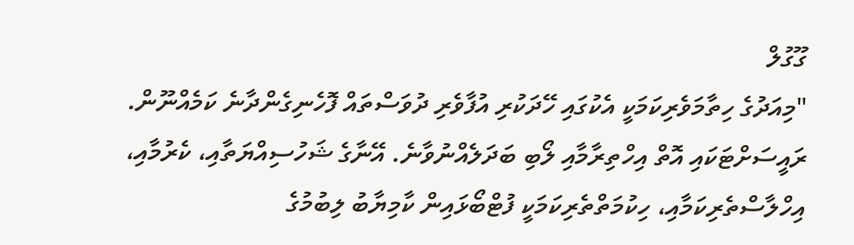ގޫގުލް
"މިއަދުގެ ހިތާމަވެރިކަމަކީ އެކުގައި ހޭދަކުރި އުފާވެރި ދުވަސްތައް ފޮހެނިގެންދާނެ ކަމެއްނޫން. ރައީސަށްޓަކައި އޮތް އިހްތިރާމާއި ލޯބި ބަދަލެއްނުވާނެ. އޭނާގެ ޝަހުސިއްޔަތާއި، ކެރުމާއި، އިހްލާސްތެރިކަމާއި، ހިކުމަތްތެރިކަމަކީ ފުޓްބޯޅައިން ކާމިޔާބު ލިބުމުގެ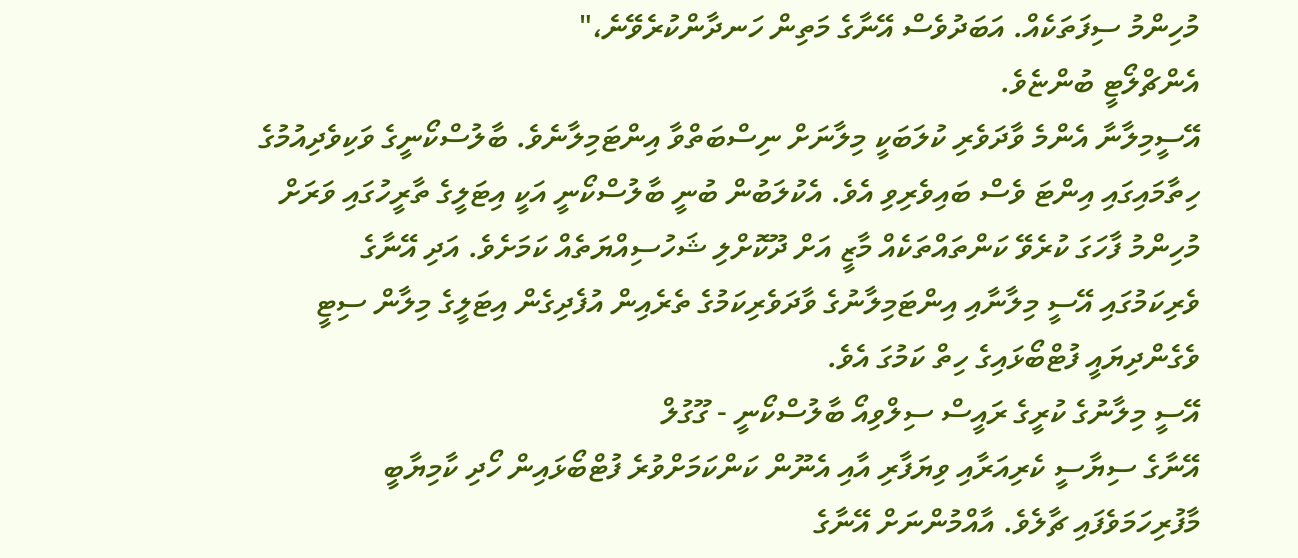މުހިންމު ސިފަތަކެއް. އަބަދުވެސް އޭނާގެ މަތިން ހަނދާންކުރެވޭނެ،"
އެންޗްލޯޓީ ބުންޏެވެ.
އޭސީމިލާނާ އެންމެ ވާދަވެރި ކުލަބަކީ މިލާނަށް ނިސްބަތްވާ އިންޓަމިލާނެވެ. ބާލުސްކޯނީގެ ވަކިވެދިއުމުގެ ހިތާމައިގައި އިންޓަ ވެސް ބައިވެރިވި އެވެ. އެކުލަބުން ބުނީ ބާލުސްކޯނީ އަކީ އިޓަލީގެ ތާރީހުގައި ވަރަށް މުހިންމު ފާހަގަ ކުރެވޭ ކަންތައްތަކެއް މާޒީ އަށް ދޫކޮށްލި ޝަހުސިއްޔަތެއް ކަމަށެވެ. އަދި އޭނާގެ ވެރިކަމުގައި އޭސީ މިލާނާއި އިންޓަމިލާނުގެ ވާދަވެރިކަމުގެ ތެރެއިން އުފެދިގެން އިޓަލީގެ މިލާން ސިޓީ ވެގެންދިޔައީ ފުޓްބޯޅައިގެ ހިތް ކަމުގަ އެވެ.
އޭސީ މިލާނުގެ ކުރީގެ ރައީސް ސިލްވިއޯ ބާލުސްކޯނީ - ގޫގުލް
އޭނާގެ ސިޔާސީ ކެރިއަރާއި ވިޔަފާރި އާއި އެނޫން ކަންކަމަށްވުރެ ފުޓްބޯޅައިން ހޯދި ކާމިޔާބީ މާފުރިހަމަވެފައި ޗާލެވެ. އާއްމުންނަށް އޭނާގެ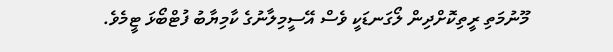މޫނުމަތި ރީތިކޮށްދިން ލޯގަނޑަކީ ވެސް އޭސީމިލާނުގެ ކާމިޔާބު ފުޓްބޯޅަ ޓީމެވެ.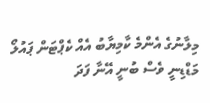މިލާނުގެ އެންމެ ކާމިޔާބު އެއް ކެޕްޓަން ޕައުލޯ މަޑްޑިނީ ވެސް ބުނީ އޭނާ ފަދަ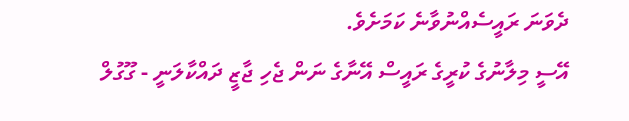ދެވަނަ ރައީސެއްނުވާނެ ކަމަށެވެ.
އޭސީ މިލާނުގެ ކުރީގެ ރައީސް އޭނާގެ ނަން ޖެހި ޖާޒީ ދައްކާލަނީ - ގޫގުލް